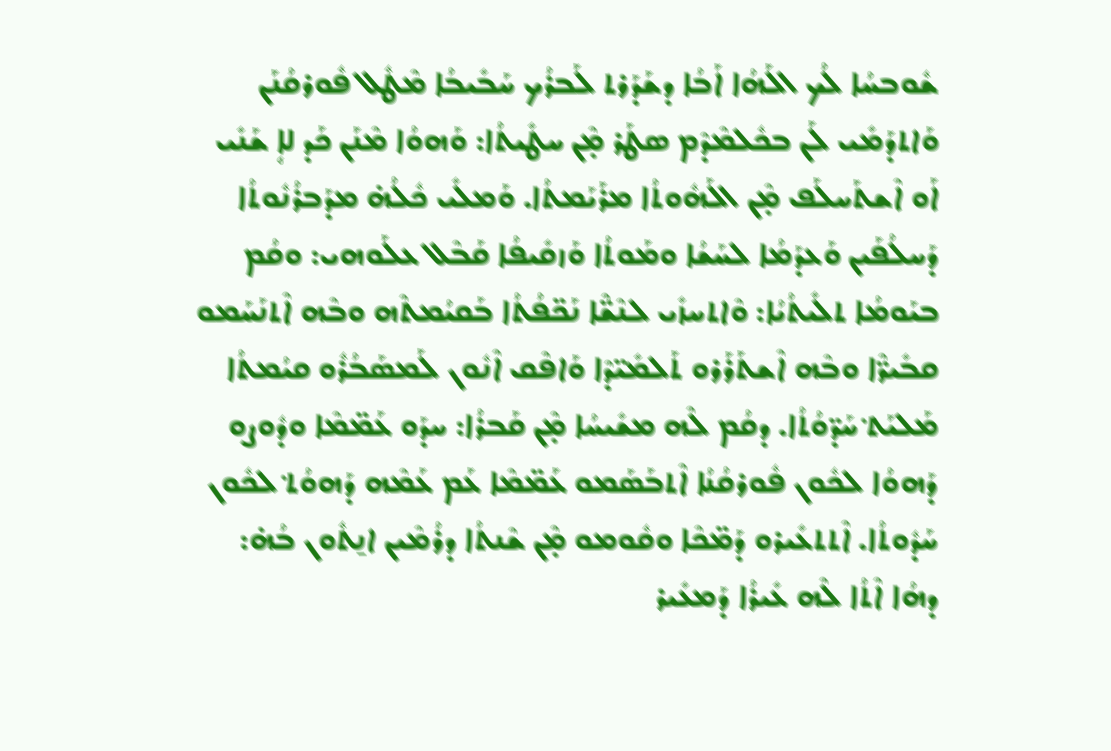ܫܽܘܒܚܳܐ ܠܳܟ ܐܠܰܗܳܐ ܐܰܒܳܐ ܕܫܰܕܰܪܬ ܠܰܒܪܳܟ ܚܰܒܺܝܒܳܐ ܡܶܛܽܠ ܦܽܘܪܩܳܢܰܢ ܘܰܐܬܕܰܡܺܝ ܠܰܢ ܒܟܽܠܡܶܕܶܡ ܣܛܰܪ ܡ̣ܶܢ ܚܛܺܝܬܳܐ: ܘܰܗܘܳܐ ܡܶܢܰܢ ܟܰܕ ܠܐܴ ܫܰܢܺܝ ܐܰܘ ܐܶܫܬܰܚܠܰܦ ܡ̣ܶܢ ܐܠܰܗܽܘܬܳܐ ܡܪܰܝܰܡܬܳܐ. ܘܰܡܠܺܝ ܟܽܠܳܗ̇ ܡܕܰܒܪܳܢܽܘܬܳܐ ܕܰܚܠܳܦܰܝܢ ܘܰܥܕܰܡܳܐ ܠܚܰܫܳܐ ܘܡܰܘܬܳܐ ܘܰܙܩܺܝܦܳܐ ܩܰܒܶܠ ܥܠܰܘܗܝ: ܘܩܳܡ ܒܝܰܘܡܳܐ ܬܠܺܝܬܳܝܳܐ: ܘܶܐܬܚܙܺܝ ܠܢܶܫ̈ܶܐ ܢܰܟ̈ܦܳܬܳܐ ܒܰܩܝܳܡܬܶܗ ܘܒܶܗ ܐܶܬܢܰܚܰܡܘ ܩܒܺܝܪ̈ܶܐ ܘܒܶܗ ܐܶܫܬܰܪܰܪܘ ܬܰܠܡܺܝ̈ܕܶܐ ܘܰܐܦܶܩ ܐܶܢܽܘܢ ܠܰܡܣܰܒܳܪܽܘ ܩܝܳܡܬܳܐ ܡܰܠܝܰܬ݀ ܚܰܕ̈ܘܳܬܳܐ. ܕܩܳܡ ܠܶܗ ܡܫܺܝܚܳܐ ܡ̣ܶܢ ܩܰܒܪܳܐ: ܚܕܰܘ ܥܰܡ̈ܡܶܐ ܘܕܽܘܨܘ ܕܰܗܘܳܐ ܠܟܽܘܢ ܦܽܘܪܩܳܢܳܐ ܐܶܬܒܰܣܰܡܘ ܥܰܡ̈ܡܶܐ ܥܰܡ ܥܰܡܶܗ ܕܰܗܘܳܬ݀ ܠܟܽܘܢ ܚܰܕܽܘܬܳܐ. ܐܶܬܬܥܺܝܪܘ ܕܰܡ̈ܟܶܐ ܘܩܽܘܡܘ ܡ̣ܶܢ ܫܶܢܬܳܐ ܕܪܳܡܶܝܢ ܐܢ̱ܬܽܘܢ ܒܳܗ̇: ܕܗܳܐ ܐܶܬܳܐ ܠܶܗ ܥܺܝܪܳܐ ܕܰܡܥܺܝܪ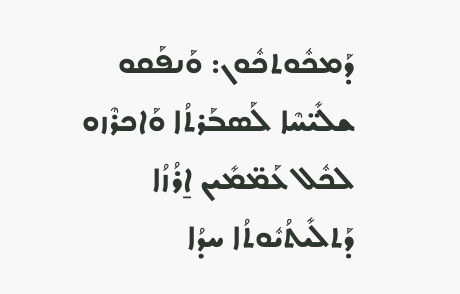ܕܰܡܟܽܘܬܟܽܘܢ: ܘܰܢܦܰܩܘ ܫܠܺܝ̈ܚܶܐ ܠܰܣܒܰܪܬܳܐ ܘܰܐܟܪܶܙܘ ܠܟܽܠ ܥܰܡ̈ܡܺܝܢ ܐ̱ܪܳܙܳܐ ܕܰܬܠܺܝܬܳܝܽܘܬܳܐ ܚܕܳܐ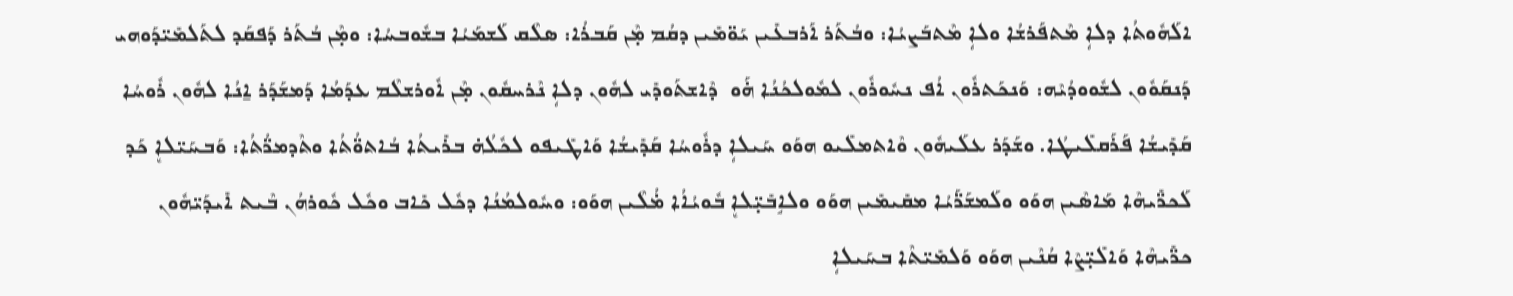ܐܠܰܗܽܘܬܳܐ ܕܠܐܴ ܡܶܬܦܰܪܫܳܐ ܘܠܐܴ ܡܶܬܒܰܨܝܳܐ: ܘܒܳܬܰܪ ܐܰܪܒܥܺܝܢ ܝܰܘ̈ܡܺܝܢ ܕܩܳܡ ܡ̣ܶܢ ܩܰܒܪܳܐ: ܣܠܶܩ ܠܰܫܡܰܝܳܐ ܒܫܽܘܒܚܳܐ: ܘܡ̣ܶܢ ܒܳܬܰܪ ܕܰܦܩܰܕ ܠܬܰܠܡܺܝ̈ܕܰܘܗܝ ܕܰܢܩܰܘܽܘܢ ܠܫܽܘܘܕܳܝܶܗ: ܘܰܢܟܰܬܪܽܘܢ ܐܳܦ ܢܚܽܘܪܽܘܢ ܠܡܽܘܠܟܳܢܳܐ ܗ̇ܰܘ  ܕܶܐܫܬܰܘܕܺܝ ܠܗܽܘܢ ܕܠܐܴ ܢܶܪܚܩܽܘܢ ܡ̣ܶܢ ܐܽܘܪܫܠܶܡ ܥܕܰܡܳܐ ܕܰܡܫܰܕܰܪ ܐ̱ܢܳܐ ܠܗܽܘܢ ܪܽܘܚܳܐ ܩܰܕܺܝܫܳܐ ܦܰܪܰܩܠܺܝܛܳܐ. ܘܫܰܕܰܪ ܥܠܰܝܗܽܘܢ ܘܶܐܬܡܠܺܝܘ ܗܘܰܘ ܚܰܝܠܐܴ ܕܪܽܘܚܳܐ ܩܰܕܺܝܫܳܐ ܘܰܐܛܺܝܦܘ ܠܟܽܠܳܗ̇ ܒܪܺܝܬܳܐ ܒܳܐܬܘ̈ܳܬܳܐ ܘܬܶܕܡܪ̈ܳܬܳܐ: ܘܰܒܚܰܝ̈ܠܐܷ ܟܰܕ ܠܰܟܪ̈ܺܝܗܶܐ ܡܰܐܣܶܝܢ ܗܘܰܘ ܘܠܰܡܫܰܪ̈ܰܝܳܐ ܡܩܺܝܡܺܝܢ ܗܘܰܘ ܘܠܐܱܒܺܝ̣̈ܠܐܷ ܒܽܘܝܳܐܳܐ ܡ̇ܳܠܶܝܢ ܗܘܰܘ: ܘܚܽܘܠܡܳܢܳܐ ܕܟܽܠ ܟܺܐܒ ܘܟܽܠ ܟܽܘܪܗܳܢ ܒܶܝܬ ܐܺܝܕܰܝ̈ܗܽܘܢ ܟܪ̈ܺܝܗܶܐ ܘܰܐܠܺܝ̣̈ܨܶܐ ܩܳܢܶܝܢ ܗܘܰܘ ܘܰܠܡܺܝ̈ܬܶܐ ܒܚܰܝܠܐܴ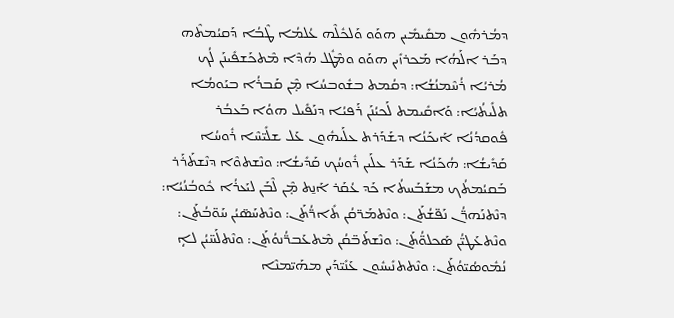ܕܡܳܪܗܽܘܢ ܡܩܺܝܡܺܝܢ ܗܘܰܘ ܘܰܠܟܽܠܶܗ ܥܳܠܡܳܐ ܛܶܒܳܐ ܕܰܩܝܳܡܬܶܗ ܕܒܰܪ ܐܠܰܗܳܐ ܡܰܟܪܙܺܝܢ ܗܘܰܘ ܘܡܶܛܽܠ ܗܳܕܶܐ ܡܶܬܟܰܫܦܺܝܢܰܢ ܠܳܟ ܡܳܪܝܳܐ ܪܳܚܶܡܢܳܫܳܐ: ܕܩܳܡܬ ܒܫܽܘܒܚܳܐ ܡ̣ܶܢ ܩܰܒܪܳܐ ܒܝܰܘܡܳܐ ܬܠܺܝܬܳܝܳܐ: ܘܰܐܩܺܝܡܬ ܠܰܟܝܳܢܰܢ ܪܰܦܝܳܐ ܕܢܰܦܺܝܠ ܗܘܳܐ ܒܰܥܒܳܪ ܦܽܘܩܕܳܢܳܐ ܐܰܝܟܰܢܳܐ ܕܫܰܕܰܪܬ ܥܠܰܝܗܽܘܢ ܥܰܠ ܫܠܺܝ̈ܚܶܐ ܪܽܘܚܳܐ ܩܰܕܺܝܫܳܐ: ܗܳܟܰܢܳܐ ܫܰܕܰܪ ܥܠܰܝܢ ܪܽܘܚܳܟ ܩܰܕܺܝܫܳܐ: ܘܢܶܫܬܘܶܐ ܕܢܶܫܬܰܪܰܪ ܒܰܩܝܳܡܬܳܟ ܡܫܰܒܰܚܬܳܐ ܟܰܕ ܥܳܩܰܪ ܐܰܢ̱ܬ ܡ̣ܶܢ ܠܶܒܰܢ ܠܝܰܥܪܳܐ ܟܽܘܒܳܢܳܝܳܐ: ܕܢܶܬܢܰܗܪ̈ܳܢ ܢܰܦ̈ܫܳܬܰܢ: ܘܢܶܬܡܰܪ̈ܩܳܢ ܬܺܐܪ̈ܳܬܰܢ: ܘܢܶܬܚܰܣ̈ܝܳܢ ܚܰܘ̈ܒܳܬܰܢ: ܘܢܶܬܥܰܛܝ̈ܳܢ ܣܰܟܠܘ̈ܳܬܰܢ: ܘܢܶܫܬܰܒ̈ܩܳܢ ܡܶܬܥܰܒܪ̈ܳܢܘܳܬܰܢ: ܘܢܶܬܠܰܚ̈ܝܳܢ ܠܐܴ ܢܳܡܽܘܣܳܝ̈ܘܳܬܰܢ: ܘܢܶܬܬܢܺܝܚܽܘܢ ܥܰܢܺܝ̈ܕܰܝܢ ܡܗܰܝ̈ܡܢܶܐ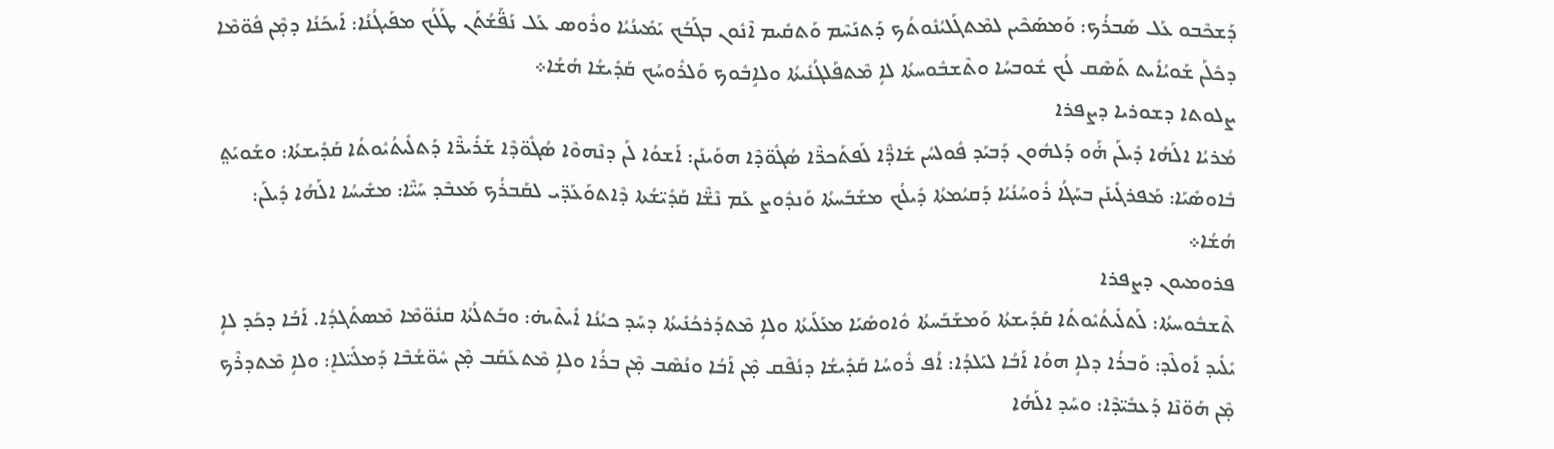ܕܰܫܟܶܒܘ ܥܰܠ ܣܰܒܪܳܟ: ܘܰܡܣܰܟܶܝܢ ܠܡܶܬܓܰܠܝܳܢܽܘܬܳܟ ܕܰܬܢܰܚܶܡ ܘܰܬܩܺܝܡ ܐܶܢܽܘܢ ܒܓܰܒܳܟ ܝܰܡܺܝܢܳܝܳܐ ܘܪܽܘܣ ܥܰܠ ܢܰܦ̈ܰܫܳܬܰܢ ܛܰܠܳܟ ܡܦܰܝܓܳܢܳܐ: ܐܰܝܟܰܢܳܐ ܕܡ̣ܶܢ ܦܽܘ̈ܡܶܐ ܕܟܽܠܰܢ ܫܰܘܝܳܐܺܝܬ ܬܰܣܶܩ ܠܳܟ ܫܽܘܒܚܳܐ ܘܬܶܫܒܽܘܚܬܳܐ ܠܐܴ ܡܶܬܦܰܠܓܳܢܺܝܬܳܐ ܘܠܐܱܒܽܘܟ ܘܰܠܪܽܘܚܳܟ ܩܰܕܺܝܫܳܐ ܗܳܫܳܐ܀
ܨܠܘܬܐ ܕܫܘܪܝܐ ܕܨܦܪܐ
ܡܳܪܝܳܐ ܐܠܰܗܳܐ ܕܺܝܠܰܢ ܗ̇ܰܘ ܕܰܠܗܽܘܢ ܕܰܒܝܰܕ ܦܽܘܠܚܳܢ ܫܺܐܕ̈ܶܐ ܠܰܦܬܰܟܪ̈ܶܐ ܣܳܓܽܘ̈ܕܶܐ ܗܘܰܝܢܰܢ: ܐܰܫܘܳܐ ܠܰܢ ܕܢܶܗܘܶܐ ܣܳܓܽܘ̈ܕܶܐ ܫܰܪܺܝܪ̈ܶܐ ܕܰܬܠܺܝܬܳܝܽܘܬܳܐ ܩܰܕܺܝܫܬܳܐ: ܘܫܰܘܝܰܬ݀ ܒܽܐܘܣܺܝܰܐ: ܡܰܦܪܓܺܝܢܰܢ ܒܚܰܓܳܐ ܪܽܘܚܳܢܳܝܳܐ ܕܰܩܝܳܡܬܳܐ ܕܺܝܠܳܟ ܡܫܰܒܰܚܬܳܐ ܘܰܢܕܽܘܨ ܥܰܡ ܢܶܫ̈ܶܐ ܩܰܕܺܝ̈ܫܳܬܐ ܕܶܐܬܘܰܥܰܕ̈ܝ ܠܩܰܒܪܳܟ ܡܰܥܒܶܕ ܚܰܝ̈ܶܐ: ܡܫܺܝܚܳܐ ܐܠܰܗܳܐ ܕܺܝܠܰܢ: ܗܳܫܳܐ܀
ܦܪܘܡܝܘܢ ܕܨܦܪܐ
ܬܶܫܒܽܘܚܬܳܐ: ܠܰܬܠܺܝܬܳܝܽܘܬܳܐ ܩܰܕܺܝܫܬܳܐ ܘܰܡܫܰܒܰܚܬܳܐ ܘܽܐܘܣܺܝܰܐ ܡܥܰܠܰܝܬܳܐ ܘܠܐܴ ܡܶܬܕܰܪܟܳܢܺܝܬܳܐ ܕܚܰܕ ܟܝܳܢܳܐ ܐܺܝܬܶܝܗ̇: ܘܒܰܬܠܳܬܳܐ ܩܢܽܘ̈ܡܶܐ ܡܶܣܬܰܓܕܳܐ. ܐܰܒܳܐ ܕܟܰܕ ܠܐܴ ܝܺܠܺܝܕ ܐܰܘܠܶܕ: ܘܰܒܪܳܐ ܕܠܐܴ ܗܘܳܐ ܐܰܒܳܐ ܠܝܰܠܕܳܐ: ܐܳܦ ܪܽܘܚܳܐ ܩܰܕܺܝܫܳܐ ܕܢܳܦܶܩ ܡ̣ܶܢ ܐܰܒܳܐ ܘܢܳܣܶܒ ܡ̣ܶܢ ܒܪܳܐ ܘܠܐܴ ܡܶܬܥܰܩܰܒ ܡ̣ܶܢ ܚܽܘ̈ܫܳܒܶܐ ܕܰܡܠܺܝ̈ܠܐܷ: ܘܠܐܴ ܡܶܬܕܪܶܟ ܡ̣ܶܢ ܗܰܘ̈ܢܶܐ ܕܰܥܒܺܝ̈ܕܶܐ: ܘܚܰܕ ܐܠܰܗܳܐ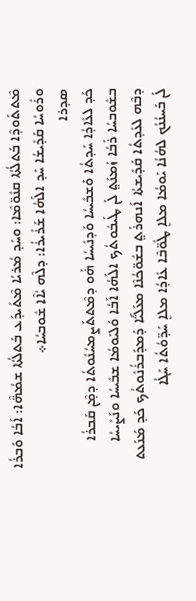ܡܶܬܬܰܘܕܶܐ ܒܰܬܠܳܬܳܐ ܩܢܽܘ̈ܡܶܐ: ܘܚܰܕ ܡܳܪܝܳܐ ܡܶܬܺܝܕܰܥ ܒܰܬܠܳܬܳܐ ܫܡܳܗ̈ܶܐ: ܐܰܒܳܐ ܘܰܒܪܳܐ ܘܪܽܘܚܳܐ ܩܰܕܺܝܫܳܐ ܚܰܕ ܐܠܰܗܳܐ ܫܰܪܺܝܪܳܐ: ܕܠܶܗ ܝܳܐܶܐ ܫܽܘܒܚܳܐ܀
ܣܕܪܐ
ܟܰܕ ܠܥܺܐܕܳܐ ܚܰܕܬܳܐ ܘܰܫܒܺܝܚܳܐ ܘܰܕܢܺܝܚܳܐ ܗ̇ܰܘ ܕܡܶܬܬܰܨܡܚܳܢܽܘܬܳܐ ܕܡ̣ܶܢ ܩܰܒܪܳܐ ܒܫܽܘܒܚܳܐ ܪܰܒܳܐ ܙܰܡܢܰܬ݀ ܠܰܢ ܛܰܝܒܽܘܬܳܟ ܐܠܰܗܳܐ ܐܰܒܳܐ ܘܰܠܝܰܘܡܳܐ ܫܒܺܝܚܳܐ ܘܢܰܨܺܝܚܳܐ ܕܒܶܗ ܠܥܺܕܬܳܐ ܩܰܕܺܝܫܬܳܐ ܐܰܢܗܪܰܬ݀ ܒܫܽܘ̈ܟܳܢܶܐ ܡܥܰܠܰܝ̈ܳܐ ܕܰܡܕܰܒܪܳܢܽܘܬܳܟ ܟܰܕ ܡܰܢܰܥܬ ܠܰܢ ܒܰܚܢܳܢܳܟ ܠܗܳܢܳܐ ܝܰܘܡܳܐ ܡܠܐܷ ܛܽܘ̈ܒܶܐ ܥܺܐܕܳܐ ܡܠܐܷ ܚܰܕ̈ܘܳܬܳܐ ܚܰܓܳܐ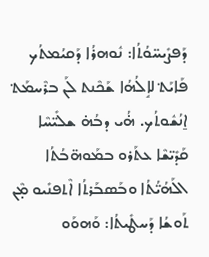ܕܰܦܨܺܝܚ̈ܘܳܬܳܐ: ܢܽܘܗܪܳܐ ܕܰܩܝܳܡܬܳܟ ܦܰܐܝܰܬ݀ ܠܐܱܠܳܗܳܐ ܫܰܟܶܢܬ ܠܰܢ ܒܪܶܚܡܰܬ݀ ܐ̱ܢܳܫܽܘܬܳܟ. ܗ̇ܳܝ ܕܒܳܗ̇ ܫܠܺܝ̈ܚܶܐ ܩܰܕܺܝ̈ܫܶܐ ܥܬܰܪܘ ܒܡܰܘܗ̈ܒܳܬܳܐ ܐܠܰܗܳܝ̈ܳܬܳܐ ܘܒܰܣܒܰܪܬܳܐ ܐܶܬܦܢܺܝܘ ܡ̣ܶܢ ܬܰܘܫܳܐ ܕܰܚܛܺܝܬܳܐ: ܘܰܗܘܰܘ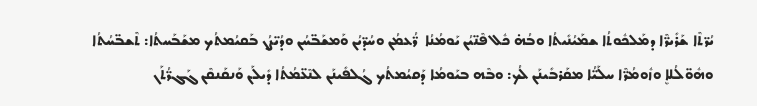ܝܳܪ̈ܬܶܐ ܫܰܪܺܝܪ̈ܶܐ ܕܡܰܠܟܽܘܬܳܐ ܫܡܰܝܳܢܺܝܬܳܐ ܘܒܳܗ̇ ܟܽܠ ܦܶܢ̈ܝܳܢ ܝܰܘܡܳܢܳܐ  ܪ̈ܳܥܡܳܢ ܘܚܳܕ̈ܝܳܢ ܘܰܡܫܰܒ̈ܚܳܢ ܘܕܳܝ̈ܨܳܢ ܒܰܩܝܳܡܬܳܟ ܡܫܰܒܰܚܬܳܐ: ܬܶܫܒ̈ܚܳܬܳܐ ܘܗܽܘ̈ܠܳܠܐܷ ܘܙܽܘܡܳܪ̈ܶܐ ܚܠܰܝ̈ܳܐ ܡܩܰܪܒܺܝܢܰܢ ܠܳܟ: ܘܒܶܗ ܒܝܰܘܡܳܐ ܕܰܩܝܳܡܬܳܟ ܓܳܠܦܺܝܢܰܢ ܠܢܶܥ̈ܡܳܬܳܐ ܕܺܝܠܰܢ ܘܰܢܩܰܢܩܶܢ ܓܰܓܪ̈ܳܬܰܢ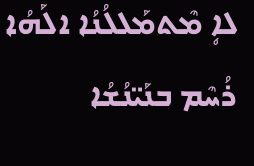ܠܐܴ ܡܶܬܡܰܠܠܳܢܳܐ ܐܠܰܗܳܐ ܪܳܚܶܡ ܒܢܰܝ̈ܢܳܫܳܐ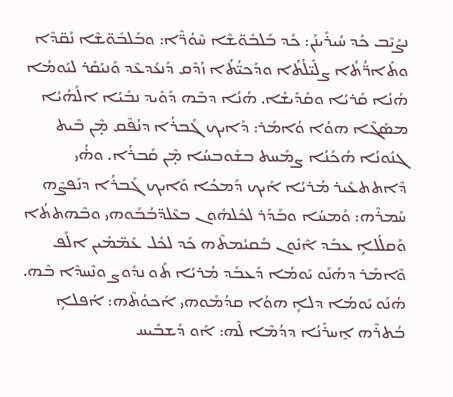ܢܨܰܝܶܒ ܟܰܕ ܚܳܝܪܺܝܢܰܢ: ܟܰܕ ܒܰܠܒܽܘ̈ܫܶܐ ܚܶܘܳܪ̈ܶܐ: ܘܒܰܠܒܽܘ̈ܫܶܐ ܢܰܩ̈ܕܶܐ ܘܬܺܐܪ̈ܳܬܳܐ ܨܠܺܝ̈ܠܳܬܳܐ ܘܕܰܟܝ̈ܳܬܳܐ ܙܳܕܶܩ ܕܰܢܥܰܕܥܶܕ ܘܰܢܝܰܩܰܪ ܠܝܰܘܡܳܐ ܗܳܢܳܐ ܩܰܪܝܳܐ ܘܩܰܕܺܝܫܳܐ. ܗܳܢܳܐ ܕܒܶܗ ܕܰܘܺܝܕ ܢܒܺܝܳܐ ܐܠܰܗܳܝܳܐ ܡܣܰܓܶܐ ܗܘܳܐ ܘܳܐܡܰܪ: ܕܰܐܝܟ ܓܰܒܪܳܐ ܕܢܳܦܶܩ ܡ̣ܶܢ ܒܶܝܬ ܓܢܽܘܢܳܐ ܗܳܟܰܢܳܐ ܨܡܰܚܬ ܒܫܽܘܒܚܳܐ ܡ̣ܶܢ ܩܰܒܪܳܐ. ܘܗ̇ܳܝ ܕܶܐܬܬܥܺܝܪ ܡܳܪܝܳܐ ܐܰܝܟ ܕܰܡܟܳܐ ܘܰܐܝܟ ܓܰܒܪܳܐ ܕܢܰܦܨܶܗ ܚܰܡܪܶܗ: ܘܰܡܚܳܐ ܘܒܰܕܰܪ ܠܟܽܠܗܽܘܢ ܒܥܶܠܕ̈ܒܳܒܰܘܗܝ ܘܒܶܗܬܬܳܐ ܘܰܩܠܳܠܐܴ ܥܒܰܕ ܐܶܢܽܘܢ ܒܰܩܝܳܡܬܶܗ ܟܰܕ ܠܟܽܠ ܥܰܡ̈ܡܺܝܢ ܐܠܰܦ ܘܶܐܡܰܪ ܕܗܳܢܰܘ ܝܰܘܡܳܐ ܕܰܥܒܰܕ ܡܳܪܝܳܐ ܬܰܘ ܢܕܽܘܨ ܘܢܶܚܕܶܐ ܒܶܗ. ܗܳܢܰܘ ܝܰܘܡܳܐ ܕܠܐܴ ܗܘܳܐ ܩܕܳܡܰܘܗܝ ܐܰܟܘܳܬܶܗ: ܐܳܦܠܐܴ ܒܳܬܪܶܗ ܐ̱ܚܪܺܢܳܐ ܕܕܳܡܶܐ ܠܶܗ: ܐܰܘ ܕܰܫܒܺܝܚ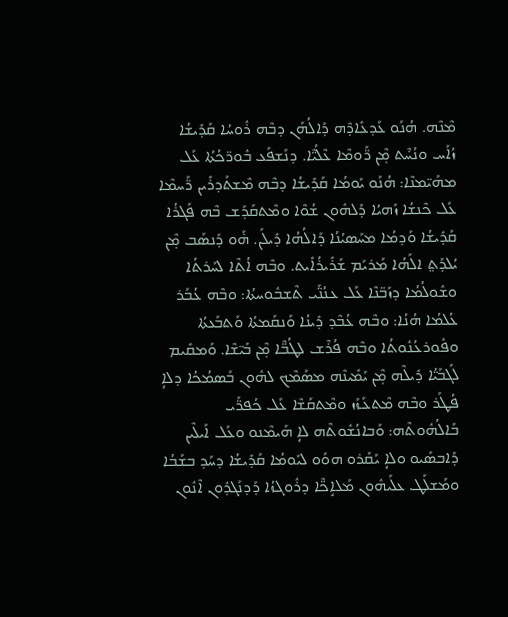ܡܶܢܶܗ. ܗܳܢܰܘ ܥܰܕܥܺܐܕܶܗ ܕܰܐܠܳܗܰܢ ܕܒܶܗ ܪܽܘܚܳܐ ܩܰܕܺܝܫܳܐ ܙܳܐܰܚ ܘܢܳܚ̇ܶܬ ܡ̣ܶܢ ܪ̈ܰܘܡܶܐ ܥܶܠܳܝ̈ܶܐ. ܕܢܰܫܦܰܥ ܒܽܘܪ̈ܟܳܬܳܐ ܥܰܠ ܡܗܰܝ̈ܡܢܶܐ: ܗܳܢܰܘ ܝܰܘܡܳܐ ܩܰܕܺܝܫܳܐ ܕܒܶܗ ܡܶܫܬܰܕܪܺܝܢ ܪ̈ܰܚܡܶܐ ܥܰܠ ܟܶܢܫܳܐ ܙܰܗܝܳܐ ܕܰܠܗܽܘܢ ܫܳܘܶܐ ܘܡܶܬܩܰܕܰܫ ܒܶܗ ܦܰܓܪܳܐ ܩܰܕܺܝܫܳܐ ܘܰܕܡܳܐ ܡܚܰܣܝܳܢܳܐ ܕܰܐܠܳܗܳܐ ܕܺܝܠܰܢ. ܗ̇ܰܘ ܕܰܢܣܰܒ ܡ̣ܶܢ ܝܳܠܕܰܬ݀ ܐܠܰܗܳܐ ܡܰܪܝܰܡ ܫܰܪܺܝܪܳܐܺܝܬ. ܘܒܶܗ ܐܳܬܶܐ ܠܚܰܪܬܳܐ ܘܫܽܘܠܳܡܳܐ ܕܙܰܒ̈ܢܶܐ ܥܰܠ ܥܢܳܢ̈ܰܝ ܬܶܫܒܽܘܚܬܳܐ: ܘܒܶܗ ܥܳܒܰܪ ܥܳܠܡܳܐ ܗܳܢܳܐ: ܘܒܶܗ ܥܳܒܶܕ ܕܺܝܢܳܐ ܘܰܢܩܰܡܬܳܐ ܘܰܬܒܰܥܬܳܐ ܘܦܽܘܪܥܳܢܽܘܬܳܐ ܘܒܶܗ ܦܳܪܶܫ ܠܛܳܒ̈ܶܐ ܡ̣ܶܢ ܒܺܝ̈ܫܶܐ. ܘܰܡܩܺܝܡ ܠܰܓܒܰܝ̈ܳܐ ܕܺܝܠܶܗ ܡ̣ܶܢ ܝܰܡܺܝܢܶܗ ܡܣܰܡܶܟ ܠܗܽܘܢ ܒܰܣܡܳܟܳܐ ܕܠܐܴ ܦܳܛܰܪ ܘܒܶܗ ܡܶܬܥܰܙܰܙ ܘܡܶܬܩܰܫܶܐ ܥܰܠ ܟܳܦܪ̈ܰܝ ܒܰܐܠܳܗܽܘܬܶܗ: ܘܰܒܐܢܳܫܽܘܬܶܗ ܠܐܴ ܗܰܝܡܶܢܘ ܘܥܰܠ ܐܰܝܠܶܝܢ ܕܰܐܒܣܺܝܘ ܘܠܐܴ ܝܰܩܰܪܘ ܗܘܰܘ ܠܝܰܘܡܳܐ ܩܰܕܺܝܫܳܐ ܕܚܰܕ ܒܫܰܒܳܐ ܘܡܰܫܠܰܛ ܥܠܰܝܗܽܘܢ ܡܰܠܐܱܟ̈ܶܐ ܕܪܽܘܓܙܳܐ ܕܰܕܢܰܓܕܽܘܢ ܐܶܢܽܘܢ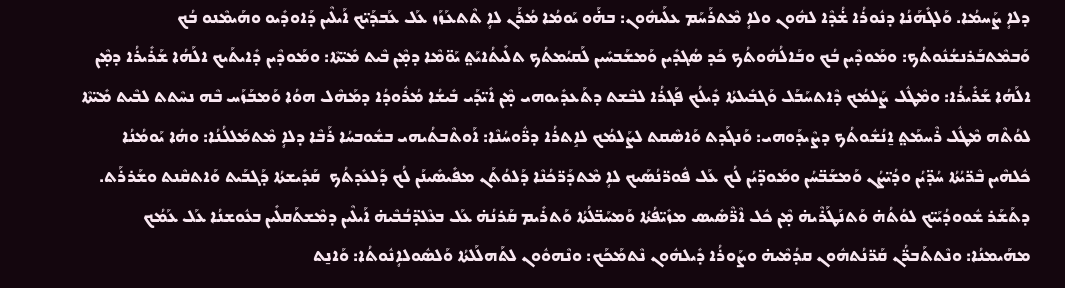ܕܠܐܴ ܨܰܚܡܳܐ. ܘܰܠܓܺܗܰܢܳܐ ܕܢܽܘܪܳܐ ܫ̇ܳܕܶܐ ܠܗܽܘܢ ܘܠܐܴ ܡܶܬܪܰܚܰܡ ܥܠܰܝܗܽܘܢ: ܒܗ̇ܰܘ ܝܰܘܡܳܐ ܡܳܪܰܢ ܠܐܴ ܬܶܬܥܰܙܰܙ ܥܰܠ ܥܰܒܕܰܝ̈ܟ ܐܰܝܠܶܝܢ ܕܰܐܘܕܺܝܘ ܘܗܰܝܡܶܢܘ ܒܳܟ ܘܰܒܡܶܬܒܰܪܢܫܳܢܽܘܬܳܟ: ܘܡܰܘܕܶܝܢ ܒܳܟ ܘܒܰܐܠܳܗܽܘܬܳܟ ܟܰܕ ܣܳܓܕܺܝܢ ܘܰܡܫܰܒܚܺܝܢ ܠܰܩܝܳܡܬܳܟ ܬܠܺܝܬܳܐܝܰܬ݀ ܝܰܘ̈ܡܶܐ ܕܡ̣ܶܢ ܒܶܝܬ ܡܺܝ̈ܬܶܐ: ܘܡܰܘܕܶܝܢ ܕܺܐܝܬܰܝܟ ܐܠܰܗܳܐ ܫܰܪܺܝܪܳܐ ܕܡ̣ܶܢ ܐܠܰܗܳܐ ܫܰܪܺܝܪܳܐ: ܘܡܶܛܽܠ ܨܰܠܡܳܟ ܕܶܐܬܚܰܒܰܠ ܘܰܓܒܺܝܠܬܳܐ ܕܺܝܠܳܟ ܦܰܓܪܳܐ ܠܒܶܫܬ ܕܬܰܥܕܺܝܘܗܝ ܡ̣ܶܢ ܐܺܝ̈ܕܰܝ ܒܺܝܫܳܐ ܡܳܪܽܘܕܳܐ ܕܡܰܗܶܠ ܗܘܳܐ ܘܰܡܒܰܙܰܚ ܒܶܗ ܢܚܶܬܬ ܠܒܶܝܬ ܡܺܝ̈ܬܶܐ ܠܘܳܬܶܗ ܡܶܛܽܠ ܪܶܚܡܰܬ݀ ܐ̱ܢܳܫܽܘܬܳܟ ܕܨܶܝܕܰܘܗܝ: ܘܰܢܓܰܕܬ ܘܰܐܣܶܩܬ ܠܨܰܠܡܳܟ ܠܐܱܬܪܳܐ ܕܪ̈ܽܘܚܳܢܶܐ: ܐܰܘܬܶܒܬܳܝܗܝ ܒܫܽܘܒܚܳܐ ܪܰܒܶܐ ܕܠܐܴ ܡܶܬܡܰܠܠܳܢܳܐ: ܘܗܳܐ ܝܰܘܡܳܢܳܐ ܟܽܠܗܶܝܢ ܒܶܪ̈ܝܳܬܳܐ ܚܳܕ̈ܝܳܢ ܘܕܳܝ̈ܨܳܢ ܘܰܡܫܰܒ̈ܚܳܢ ܘܡܰܘܕ̈ܝܳܢ ܠܳܟ ܥܰܠ ܦܽܘܪ̈ܢܳܣܰܝܟ ܠܐܴ ܡܶܬܕܰܪ̈ܟܳܢܶܐ ܕܰܠܘܳܬܰܢ ܡܦܺܝܣܺܝܢܰܢ ܠܳܟ ܕܰܠܥܺܕܬܳܟ  ܩܰܕܺܝܫܬܳܐ ܕܰܓܒܰܝܬ ܘܰܐܬܩܶܢܬ ܘܫܰܪܪܰܬ. ܕܬܰܫܰܪ ܫܽܘܘܕܳܝܰܝ̈ܟ ܠܘܳܬܳܗ̇ ܘܰܬܢܰܛܰܪܶܝܗ̇ ܡ̣ܶܢ ܟܽܠ ܐܶܪ̈ܶܣܺܝܣ ܡܙܺܝ̈ܦܳܬܳܐ ܘܰܡܚܰܒ̈ܠܳܬܳܐ ܘܰܬܪܺܝܡ ܩܰܪܢܳܗ̇ ܥܰܠ ܒܥܶܠܕ̈ܒܳܒܶܝܗ̇ ܐܰܝܠܶܝܢ ܕܡܶܫܬܰܩܠܺܝܢ ܒܥܽܘܫܢܳܐ ܥܰܠ ܥܰܡܳܟ ܡܗܰܝܡܢܳܐ: ܘܢܶܬܬܰܒܪ̈ܳܢ ܩܰܪ̈ܢܳܬܗܽܘܢ ܩܕܳܡܶܝܗ̇ ܘܨܰܘܪܳܐ ܕܺܝܠܗܽܘܢ ܢܶܬܡܰܟܰܟ: ܘܢܶܗܘܽܘܢ ܠܬܰܗܠܰܠܬܳܐ ܘܰܠܣܽܘܠܐܴܢܽܘܬܳܐ: ܘܰܐܢ̱ܬ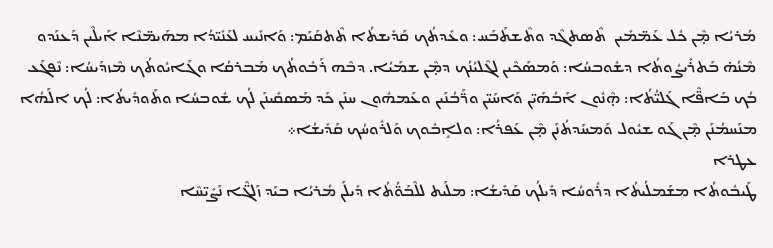ܡܳܪܝܳܐ ܡ̣ܶܢ ܟܽܠ ܥܰܡ̈ܡܺܝܢ  ܬܶܣܬܓܶܕ ܘܬܶܫܬܰܒܰܚ: ܘܥܺܕܬܳܟ ܩܰܕܺܝܫܬܳܐ ܬܶܬܩܰܝܰܡ: ܘܰܐܢܺܝܚ ܠܥܰܢܺܝ̈ܕܳܐ ܡܗܰܝܡ̈ܢܶܐ ܐܰܝܠܶܝܢ ܕܰܥܢܰܕܘ ܡܶܢܳܗ̇ ܒܰܬܪܺܝܨܽܘܬܳܐ ܕܫܽܘܒܚܳܐ: ܘܰܡܣܰܟܶܝܢ ܠܓܶܠܝܳܢܳܟ ܕܡ̣ܶܢ ܫܡܰܝܳܐ. ܕܒܶܗ ܪܰܒܽܘܬܳܟ ܡܰܒܪܩܳܐ ܘܓܰܐܝܽܘܬܳܟ ܡܶܙܕܰܝܚܳܐ: ܢܶܦܓܰܥ ܒܳܟ ܒܰܐܦ̈ܶܐ ܓܰܠܝ̈ܳܬܳܐ: ܗ̣ܶܢܽܘܢ ܐܰܒܳܗܰܝ̈ܢ ܘܰܐܚܰܝ̈ܢ ܘܪ̈ܰܒܳܢܰܝܢ ܘܥܰܡܗܽܘܢ ܚܢܰܢ ܟܰܕ ܡܰܣܩܺܝܢܰܢ ܠܳܟ ܫܽܘܒܚܳܐ ܘܬܰܘܕܺܝܬܳܐ: ܠܳܟ ܐܠܰܗܳܐ ܡܢܰܚܡܳܢܰܢ ܡ̣ܶܢ ܓܰܘ ܫܝܽܘܠ ܘܰܡܚܰܕܬܳܢܰܢ ܡ̣ܶܢ ܥܰܦܪܳܐ: ܘܠܐܱܒܽܘܟ ܘܰܠܪܽܘܚܳܟ ܩܰܕܺܝܫܳܐ܀
ܥܛܪܐ
ܛܰܝܒܽܘܬܳܐ ܡܫܰܡܠܳܝܬܳܐ ܕܪܽܘܚܳܐ ܕܺܝܠܳܟ ܩܰܕܺܝܫܳܐ: ܡܠܰܝܬ ܠܠܶܒܰܘ̈ܳܬܳܐ ܕܺܝܠܰܢ ܡܳܪܝܳܐ ܒܝܰܕ ܙܰܠܓ̈ܶܐ ܢܰܨܺܝ̈ܚܶܐ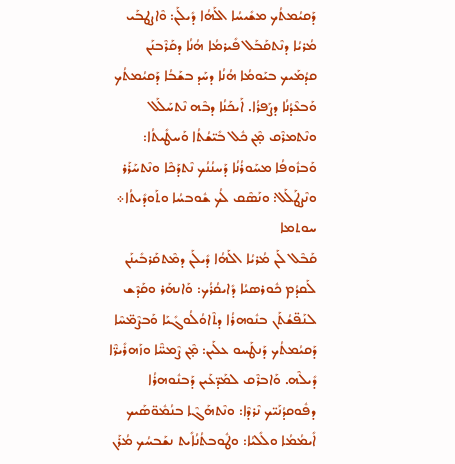ܕܰܩܝܳܡܬܳܟ ܡܫܺܝܚܳܐ ܐܠܰܗܳܐ ܕܺܝܠܰܢ: ܘܶܐܨܛܒܰܝ ܡܳܪܝܳܐ ܕܢܶܬܩܰܒܰܠ ܦܺܝܪܡܳܐ ܗܳܢܳܐ ܕܩܰܪܶܒܢܰܢ ܩܕܳܡܰܝܟ ܒܝܰܘܡܳܐ ܗܳܢܳܐ ܕܚܰܕ ܒܫܰܒܳܐ ܕܰܩܝܳܡܬܳܟ ܘܰܒܥܶܕܳܢܳܐ ܕܨܰܦܪܳܐ. ܐܰܝܟܰܢܳܐ ܕܒܶܗ ܢܶܬܚܰܠܰܠ ܘܢܶܬܡܪܶܩ ܡ̣ܶܢ ܟܽܠ ܒܺܝ̈ܫܳܬܳܐ ܘܰܚܛܺܝܬܳܐ: ܘܰܒܙܽܘܦܳܐ ܡܚܰܘܪܳܢܳܐ ܕܰܚܢܳܢܳܟ ܢܶܬܕܰܟܶܐ ܘܢܶܬܚܰܪܰܪ ܘܢܶܨܛܰܠܰܠ: ܘܢܰܣܶܩ ܠܳܟ ܫܽܘܒܚܳܐ ܘܬܰܘܕܺܝܬܳܐ܀
ܚܘܬܡܐ
ܩܰܒܶܠ ܠܰܢ ܡܳܪܝܳܐ ܐܠܰܗܳܐ ܕܺܝܠܰܢ ܕܡܶܬܩܰܪܒܺܝܢܰܢ ܠܰܩܕܳܡ ܟܽܘܪܣܝܳܐ ܕܺܐܝܩܳܪܳܟ: ܘܰܐܢܗܰܪ ܘܩܰܕܶܫ ܠܢܰܦ̈ܫܳܬܰܢ ܒܢܽܘܗܪܳܐ ܕܬܶܐܘܳܠܳܘܓܺܝܰܐ ܘܰܒܨܶܡ̈ܚܶܐ ܕܰܩܝܳܡܬܳܟ ܕܰܢܛܰܚܘ ܥܠܰܝܢ: ܡ̣ܶܢ ܨܶܡܚ̈ܶܐ ܘܙܰܗܪܺܝܪ̈ܶܐ ܕܺܝܠܶܗ. ܘܰܐܒܪܶܩ ܠܡܰܕ̈ܥܰܝܢ ܕܰܒܢܽܘܗܪܳܐ ܕܦܽܘܩܕܳܢܰܝ̈ܟ ܢܶܪܕܶܐ: ܘܢܶܬܗܰܓܶܐ ܒܢܳܡܽܘ̈ܣܰܝܟ ܐܺܝܡܳܡܳܐ ܘܠܺܠܝܳܐ: ܘܛܽܘܒܬܳܢܳܐܺܝܬ ܢܫܰܒܚܳܟ ܡܳܪܰܢ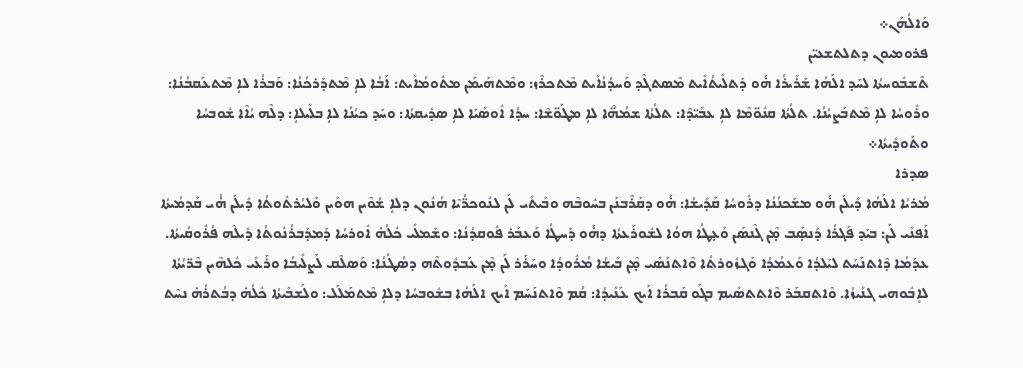ܘܰܐܠܳܗܰܢ܀
ܦܪܘܡܝܘܢ ܕܬܠܬܫܥܝ̈ܢ
ܬܶܫܒܽܘܚܬܳܐ ܠܚܰܕ ܐܠܰܗܳܐ ܫܰܪܺܝܪܳܐ ܗ̇ܰܘ ܕܰܬܠܺܝܬܳܐܺܝܬ ܡܶܣܬܓܶܕ ܘܰܚܕܳܢܳܐܺܝܬ ܡܶܬܟܪܶܙ: ܘܡܶܬܗܰܝܡܰܢ ܡܬܽܘܡܳܐܺܝܬ: ܐܰܒܳܐ ܠܐܴ ܡܶܬܕܰܪܟܳܢܳܐ: ܘܰܒܪܳܐ ܠܐܴ ܡܶܬܥܰܩܒܳܢܳܐ: ܘܪܽܘܚܳܐ ܠܐܴ ܡܶܬܒܰܨܝܳܢܳܐ. ܬܠܳܬܳܐ ܩܢܽܘ̈ܡܶܐ ܠܐܴ ܥܒܺܝ̈ܕܶܐ: ܬܠܳܬܳܐ ܫܡܳܗ̈ܶܐ ܠܐܴ ܡܛܰܘ̈ܫܶܐ: ܚܕܳܐ ܐܽܘܣܺܝܰܐ ܠܐܴ ܣܕܺܝܩܬܳܐ: ܘܚܰܕ ܟܝܳܢܳܐ ܠܐܴ ܒܠܺܝܠܐܴ: ܕܠܶܗ ܝܳܐܶܐ ܫܽܘܒܚܳܐ ܘܬܰܘܕܺܝܬܳܐ܀
ܣܕܪܐ
ܡܳܪܝܳܐ ܐܠܰܗܳܐ ܕܺܝܠܰܢ ܗ̇ܰܘ ܡܫܰܟܢܳܢܳܐ ܕܪܽܘܚܳܐ ܩܰܕܺܝܫܳܐ: ܗ̇ܰܘ ܕܩܰܪܶܒܢܰܢ ܒܚܽܘܒܶܗ ܘܒܰܝܬܺܝ ܠܰܢ ܠܢܽܘܟܪ̈ܳܝܶܐ ܗܳܢܽܘܢ ܕܠܐܴ ܫܳܘܶܝܢ ܗܘܰܝܢ ܘܰܠܝܳܪܬܽܘܬܳܐ ܕܺܝܠܰܢ ܗ̇ܳܝ ܩܰܕܡܳܝܬܳܐ ܐܰܦܢܺܝ ܠܰܢ: ܒܝܰܕ ܦܰܓܪܳܐ ܕܰܢܣ̣ܰܒ ܡ̣ܶܢ ܓܶܢܣܰܢ ܘܰܥ̣ܛܳܐ ܗܘܳܐ ܠܫܽܘܪܰܥܬܳܐ ܕܗ̇ܰܘ ܕܰܚܛܳܐ ܘܰܥܒܰܪ ܦܽܘܩܕܳܢܳܐ: ܘܫܰܡܠܺܝ ܟܽܠܳܗ̇ ܐܽܘܪܚܳܐ ܕܰܡܕܰܒܪܳܢܽܘܬܳܐ ܕܺܝܠܶܗ ܦܳܪܽܘܩܳܝܬܳܐ. ܥܕܰܡܳܐ ܕܶܐܬܢܰܚܰܬ ܠܝܰܠܕܳܐ ܘܰܥܡܳܕܳܐ ܘܰܓܙܽܘܪܬܳܐ ܘܶܐܬܢܰܣܺܝ ܡ̣ܶܢ ܒܺܝܫܳܐ ܡܳܪܽܘܕܳܐ ܘܚܰܪܰܪ ܠܰܢ ܡ̣ܶܢ ܥܰܒܕܽܘܬܶܗ ܕܣܳܛܳܢܳܐ: ܘܰܣܠܶܩ ܠܰܨܠܺܝܒܳܐ ܘܪܰܥܺܝ ܟܽܠܗܶܝܢ ܒܶܪ̈ܝܳܬܳܐ ܠܐܱܒܽܘܗܝ ܓܢܺܝܙܳܐ. ܘܶܐܬܩܒܰܪ ܘܶܐܬܬܣܺܝܡ ܒܓܰܘ ܩܰܒܪܳܐ ܐܰܝܟ ܥܰܢܺܝܕܳܐ: ܩܳܡ ܘܶܐܬܢܰܚܰܡ ܐܰܝܟ ܐܠܰܗܳܐ ܒܫܽܘܒܚܳܐ ܕܠܐܴ ܡܶܬܡܰܠܰܠ: ܘܠܰܫܒܺܝܬܳܐ ܟܽܠܳܗ̇ ܕܒܳܬܪܳܗ̇ ܢܚܶܬ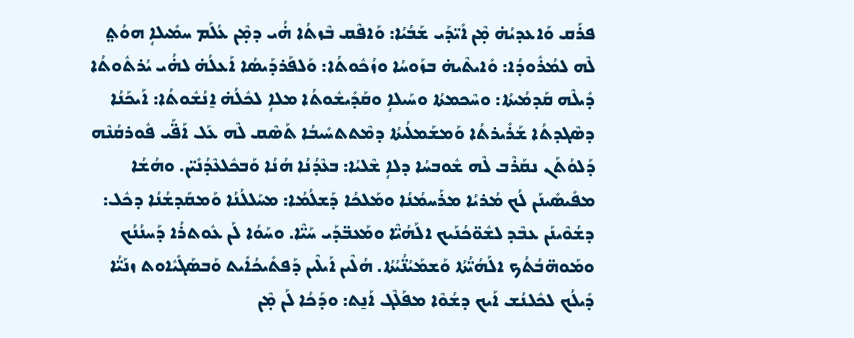ܦܪܰܩ ܘܰܐܥܕܝܳܗ̇ ܡ̣ܶܢ ܐܺܝ̈ܕܰܝ ܫܰܒܳܝܳܐ: ܘܰܐܦܶܩ ܒܶܙܬܳܐ ܗ̇ܳܝ ܕܡ̣ܶܢ ܥܳܠܰܡ ܚܡܺܝܠܐܴ ܗܘܳܬ݀ ܠܶܗ ܠܡܳܪܽܘܕܳܐ: ܘܺܐܝܬܶܝܗ̇ ܒܙܰܘܚܳܐ ܘܙܳܟܽܘܬܳܐ: ܘܰܠܦܰܪܕܰܝܣܳܐ ܐܰܥܠܳܗ̇ ܠܗ̇ܳܝ ܝܳܪܬܽܘܬܳܐ ܕܺܝܠܶܗ ܩܰܕܡܳܝܬܳܐ: ܘܚܶܟܡܬܳܐ ܘܚܰܝܠܐܴ ܘܩܰܕܺܝܫܽܘܬܳܐ ܡܠܐܴ ܠܟܽܠܳܗ̇ ܐ̱ܢܳܫܽܘܬܳܐ: ܐܰܝܟܰܢܳܐ ܕܣܶܓܕܬܳܐ ܫܰܪܺܝܪܬܳܐ ܘܰܡܫܰܡܠܳܝܬܳܐ ܕܡܶܬܬܚܺܝܒܳܐ ܬܰܣܶܩ ܠܶܗ ܥܰܠ ܐܰܦ̈ܰܝ ܦܽܘܪܩܳܢܶܗ ܕܰܠܘܳܬܰܢ ܢܩܰܪܶܒ ܠܶܗ ܫܽܘܒܚܳܐ ܕܠܐܴ ܫܶܠܝܳܐ: ܒܥܶܕܳܢܳܐ ܗܳܢܳܐ ܘܰܒܟܽܠܥܶܕܳܢܺܝ̈ܢ. ܘܗܳܫܳܐ ܡܦܺܝܣܺܝܢܰܢ ܠܳܟ ܡܳܪܝܳܐ ܡܪܰܚܡܳܢܳܐ ܘܡܰܠܟܳܐ ܕܰܫܠܳܡܳܐ: ܡܚܰܠܠܳܢܳܐ ܘܰܡܩܰܕܫܳܢܳܐ ܕܟܽܠ: ܕܫܳܘܶܝܢܰܢ ܥܒܶܕ ܠܫܽܘ̈ܟܳܢܰܝܟ ܐܠܰܗܳܝ̈ܶܐ ܘܡܰܥܒ̈ܕܰܝ ܚܰܝ̈ܶܐ. ܘܚܰܘܳܐ ܠܰܢ ܥܽܘܬܪܳܐ ܕܰܚܢܳܢܳܟ ܘܡܰܘܗ̈ܒܳܬܳܟ ܐܠܰܗܳܝ̈ܳܬܳܐ ܘܰܫܡܰܝܳܢ̈ܳܝܳܬܳܐ. ܗܳܠܶܝܢ ܐܰܝܠܶܝܢ ܕܰܦܬܺܝܟܳܐܺܝܬ ܘܰܒܣܰܓܺܝܽܐܘܬ ܙܢܰܝ̈ܳܐ ܕܺܝܠܳܟ ܠܟܽܠܢܳܫ ܐܰܝܟ ܕܫܳܘܶܐ ܡܦܰܠܶܓ ܐܰܢ̱ܬ: ܘܕܰܟܳܐ ܠܰܢ ܡ̣ܶܢ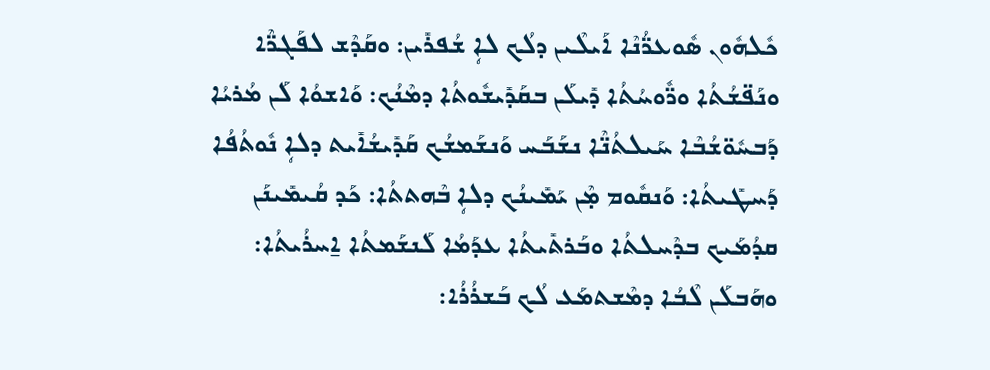ܟܽܠܗܽܘܢ ܣܽܘܥܪ̈ܳܢܶܐ ܐܰܝܠܶܝܢ ܕܠܳܟ ܠܐܴ ܫܳܦܪܺܝܢ: ܘܩܰܕܶܫ ܠܦܰܓܪ̈ܶܐ ܘܢܰܦ̈ܫܳܬܳܐ ܘܪ̈ܽܘܚܳܬܳܐ ܕܺܝܠܰܢ ܒܩܰܕܺܝܫܽܘܬܳܐ ܕܡܶܢܳܟ: ܘܰܐܫܘܳܐ ܠܰܢ ܡܳܪܝܳܐ ܕܰܒܚܽܘ̈ܫܳܒܶܐ ܚܰܝܠܬܳܢ̈ܶܐ ܢܫܰܒܰܚ ܘܰܢܫܰܡܫܳܟ ܩܰܕܺܝܫܳܐܺܝܬ ܕܠܐܴ ܢܽܘܬܳܦܳܐ ܕܰܚܛܺܝܬܳܐ: ܘܰܢܩܽܘܡ ܡ̣ܶܢ ܝܰܡܺܝܢܳܟ ܕܠܐܴ ܒܶܗܬܬܳܐ: ܟܰܕ ܩܳܝܡܺܝܢܰܢ ܩܕܳܡܰܝܟ ܒܕܶܚܠܬܳܐ ܘܒܰܪܬܺܝܬܳܐ ܥܕܰܡܳܐ ܠܰܢܫܰܡܬܳܐ ܐ̱ܚܪܳܝܬܳܐ: ܘܗܰܒܠܰܢ ܠܶܒܳܐ ܕܡܶܫܬܡܰܥ ܠܳܟ ܒܰܫܪܳܪܳܐ: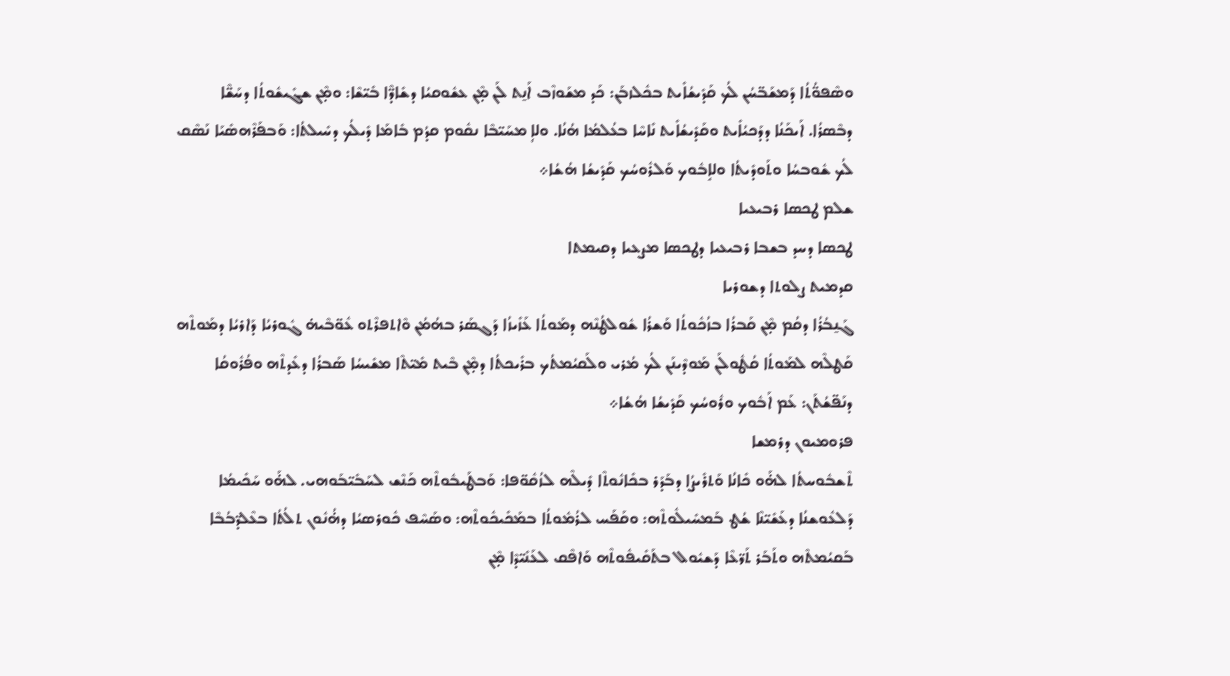ܘܣܶܦܘ̈ܳܬܳܐ ܕܰܡܫܰܒ̈ܚܳܢ ܠܳܟ ܩܰܕܺܝܫܳܐܺܝܬ ܒܟܽܠܙܒܰܢ: ܟܰܕ ܡܫܰܘܙܶܒ ܐܰܢ̱ܬ ܠܰܢ ܡ̣ܶܢ ܥܫܽܘܩܝܳܐ ܕܫܺܐܕ̈ܶܐ ܒܺܝ̈ܫܶܐ: ܘܡ̣ܶܢ ܫܓܺܝܫܽܘܬܳܐ ܕܚܰܫ̈ܶܐ ܕܒܶܣܪܳܐ. ܐܰܝܟܰܢܳܐ ܕܕܰܟܝܳܐܺܝܬ ܘܩܰܕܺܝܫܳܐܺܝܬ ܢܺܐܚܶܐ ܒܥܳܠܡܳܐ ܗܳܢܳܐ. ܘܠܐܴ ܡܚܰܝ̈ܒܶܐ ܢܩܽܘܡ ܩܕܳܡ ܒܺܐܡܰܐ ܕܺܝܠܳܟ ܕܚܺܝܠܬܳܐ: ܘܰܒܦܰܪܶܗܣܺܝܰܐ ܢܰܣܶܩ ܠܳܟ ܫܽܘܒܚܳܐ ܘܬܰܘܕܺܝܬܳܐ ܘܠܐܱܒܽܘܟ ܘܰܠܪܽܘܚܳܟ ܩܰܕܺܝܫܳܐ ܗܳܫܳܐ܀
ܫܠܡ ܛܟܣܐ ܪܒܝܥܝܐ
ܛܟܣܐ ܕܚܕ ܒܫܒܐ ܪܒܝܥܝܐ ܕܛܟܣܐ ܡܨܥܝܐ ܕܩܝܡܬܐ
ܩܕܡܝܬ ܨܠܘܬܐ ܕܫܘܪܝܐ
ܓܰܢ̱ܒܳܪܳܐ ܕܩܳܡ ܡ̣ܶܢ ܩܰܒܪܳܐ ܒܙܳܟܽܘܬܳܐ ܘܰܫܪܳܐ ܫܽܘܠܛܳܢܶܗ ܕܡܰܘܬܳܐ ܥܰܙܺܝܙܳܐ ܕܰܓܣܰܪ ܒܗܳܡܳܢ ܘܶܐܬܦܪܶܬܘ ܥܽܘ̈ܒܶܝܗ̇ ܓܽܘܪܝܳܐ ܕܰܐܪܝܳܐ ܕܡܰܘܬܶܗ ܩܰܛܠܶܗ ܠܡܰܘܬܳܐ ܩܳܛܽܘܠܰܢ ܡܰܘܕܶܝܢܰܢ ܠܳܟ ܡܳܪܝ ܘܠܰܩܝܳܡܬܳܟ ܒܪܺܝܟܬܳܐ ܕܡ̣ܶܢ ܒܶܝܬ ܡܺܝ̈ܬܶܐ ܡܫܺܝܚܳܐ ܣܰܒܪܳܐ ܕܥܺܕܬܶܗ ܘܦܳܪܽܘܩܳܐ ܕܢܰܦ̈ܫܳܬܰܢ: ܥܰܡ ܐܰܒܽܘܟ ܘܪܽܘܚܳܟ ܩܰܕܺܝܫܳܐ ܗܳܫܳܐ܀
ܦܪܘܡܝܘܢ ܕܪܡܫܐ
ܬܶܫܒܽܘܚܬܳܐ ܠܗ̇ܰܘ ܟܺܐܢܳܐ ܘܰܬܪܺܝܨܳܐ ܕܒܰܕܰܪ ܒܟܺܐܢܽܘܬܶܐ ܕܺܝܠܶܗ ܠܙܳܩܽܘ̈ܦܐ: ܘܰܒܛܰܝܒܽܘܬܶܗ ܟܰܢܶܫ ܠܚܰܒܺܝ̈ܒܰܘܗܝ. ܠܗ̇ܰܘ ܚܰܟܺܝܡܳܐ ܕܰܠܥܽܘܫܢܳܐ ܕܥܰܫܺܝ̈ܢܶܐ ܫܳܛ ܒܰܡܚܺܝܠܽܘܬܶܗ: ܘܩܰܦܰܚ ܠܪܳܡܽܘܬܳܐ ܒܡܰܟܺܝܟܽܘܬܶܗ: ܘܣܰܚܶܦ ܟܽܘܪܣܝܳܐ ܕܗ̇ܳܢܽܘܢ ܬܠܳܬܳܐ ܒܥܶܠܕ̈ܒܳܒܶܐ ܒܰܩܝܳܡܬܶܗ ܘܬܰܒܰܪ ܬܰܪ̈ܥܶܐ ܕܰܫܝܽܘܠ ܒܬܰܩܺܝܦܽܘܬܶܗ ܘܰܐܦܶܩ ܠܥܰܢܺܝ̈ܕܶܐ ܡ̣ܶܢ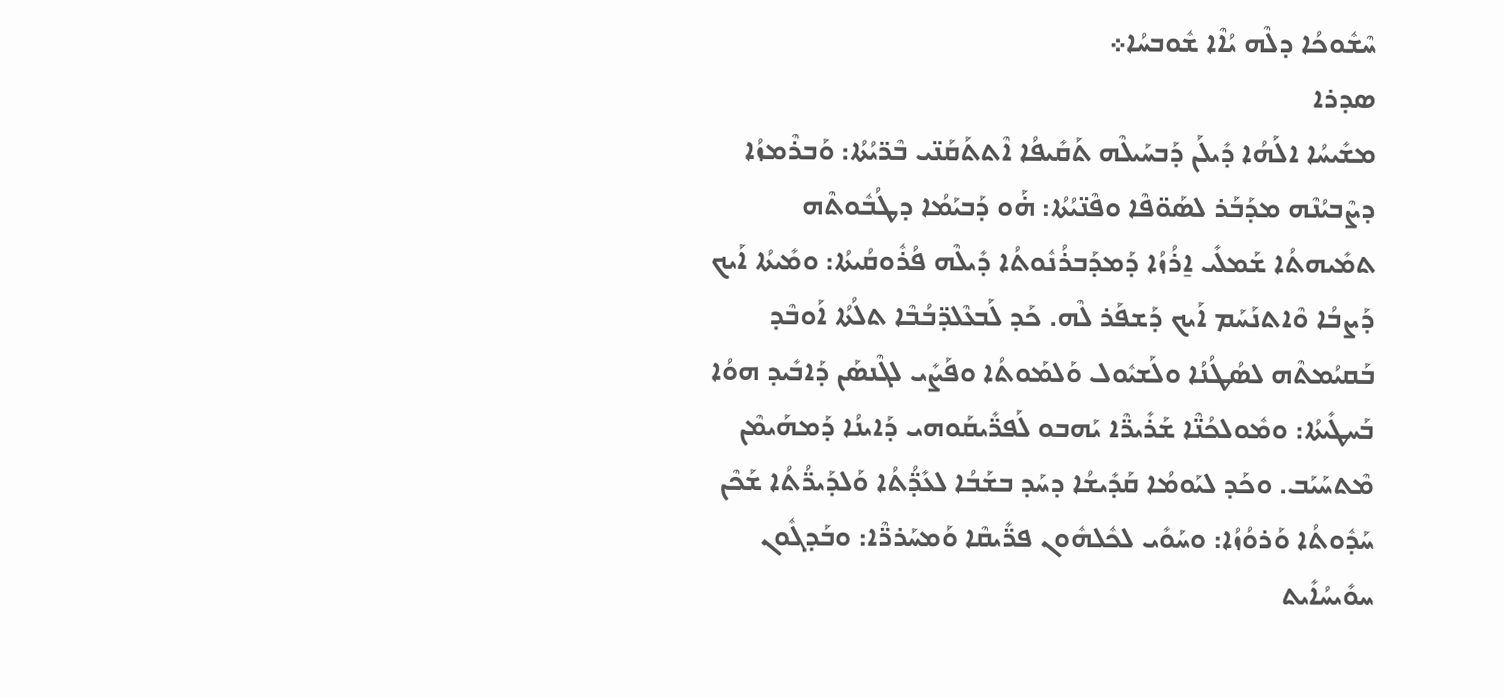ܚܶܫܽܘܟܳܐ ܕܠܶܗ ܝܳܐܶܐ ܫܽܘܒܚܳܐ܀
ܣܕܪܐ
ܡܫܺܝܚܳܐ ܐܠܰܗܳܐ ܕܺܝܠܰܢ ܕܰܒܚܰܝܠܶܗ ܬܰܩܺܝܦܳܐ ܐܶܬܬܰܩܰܢ̈ܝ ܒܶܪ̈ܝܳܬܳܐ: ܘܰܒܪܶܡܙܳܐ ܕܨܶܒܝܳܢܶܗ ܡܕܰܒܰܪ ܠܣܰܘ̈ܦܶܐ ܘܦܶܢ̈ܝܳܬܳܐ: ܗ̇ܰܘ ܕܰܒܝܰܡܳܐ ܕܛܳܒܽܘܬܶܗ ܬܡܺܝܗܬܳܐ ܫܰܡܠܺܝ ܐ̱ܪܳܙܳܐ ܕܰܡܕܰܒܪܳܢܽܘܬܳܐ ܕܺܝܠܶܗ ܦܳܪܽܘܩܳܝܬܳܐ: ܘܡܺܝܬܳܐ ܐܰܝܟ ܕܰܨܒܳܐ ܘܶܐܬܢܰܚܰܡ ܐܰܝܟ ܕܰܫܦܰܪ ܠܶܗ. ܟܰܕ ܠܰܒܥܶܠܕ̈ܒܳܒܶܐ ܬܠܳܬܳܐ ܐܰܘܒܶܕ ܒܰܩܝܳܡܬܶܗ ܠܣܳܛܳܢܳܐ ܘܠܰܫܝܽܘܠ ܘܰܠܡܰܘܬܳܐ ܘܦܰܨܺܝ ܠܓܶܢܣܰܢ ܕܰܐܒܺܝܕ ܗܘܳܐ ܒܰܚܛܺܝܬܳܐ: ܘܡܽܘܠܟܳܢ̈ܶܐ ܫܰܪܺܝܪ̈ܶܐ ܝܰܗܒܘ ܠܰܦܪ̈ܺܝܩܰܘܗܝ ܕܰܐܝܢܳܐ ܕܰܡܗܰܝܡܶܢ ܡܶܬܚܰܝܰܒ. ܘܟܰܕ ܠܝܰܘܡܳܐ ܩܰܕܺܝܫܳܐ ܕܚܰܕ ܒܫܰܒܳܐ ܠܥܺܕ̈ܳܬܳܐ ܘܰܠܕܰܝܪ̈ܳܬܳܐ ܫܰܟܶܢ ܚܰܕܽܘܬܳܐ ܘܰܪܘܳܙܳܐ: ܘܚܰܘܺܝ ܠܟܽܠܗܽܘܢ ܦܪ̈ܺܝܩܶܐ ܘܰܡܚܰܪܪ̈ܶܐ: ܘܒܰܕܓܽܘܢ ܚܘܺܝܚܳܐܺܝܬ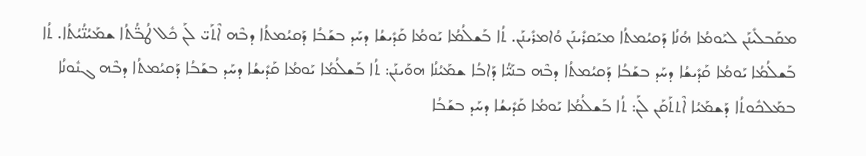ܡܩܰܒܠܺܝܢܰܢ ܠܝܰܘܡܳܐ ܗܳܢܳܐ ܕܰܩܝܳܡܬܳܐ ܡܝܰܩܪܺܝܢܰܢ ܘܳܐܡܪܺܝܢܰܢ. ܬܳܐ ܒܰܫܠܳܡܳܐ ܝܰܘܡܳܐ ܩܰܕܺܝܫܳܐ ܕܚܰܕ ܒܫܰܒܳܐ ܕܰܩܝܳܡܬܳܐ ܕܒܶܗ ܐܶܬܰܝ̈ ܠܰܢ ܟܽܠ ܛܳܒ̈ܳܬܳܐ ܫܡܰܝܳܢ̈ܳܝܳܬܳܐ. ܬܳܐ ܒܰܫܠܳܡܳܐ ܝܰܘܡܳܐ ܩܰܕܺܝܫܳܐ ܕܚܰܕ ܒܫܰܒܳܐ ܕܰܩܝܳܡܬܳܐ ܕܒܶܗ ܒܢܰܝ̈ܳܐ ܕܰܐܒܳܐ ܫܡܰܝܳܢܳܐ ܗܘܰܝܢܰܢ: ܬܳܐ ܒܰܫܠܳܡܳܐ ܝܰܘܡܳܐ ܩܰܕܺܝܫܳܐ ܕܚܰܕ ܒܫܰܒܳܐ ܕܰܩܝܳܡܬܳܐ ܕܒܶܗ ܓܢܽܘܢܳܐ ܒܡܰܠܟܽܘܬܳܐ ܕܰܫܡܰܝܳܐ ܐܶܬܬܰܩܰܢ ܠܰܢ: ܬܳܐ ܒܰܫܠܳܡܳܐ ܝܰܘܡܳܐ ܩܰܕܺܝܫܳܐ ܕܚܰܕ ܒܫܰܒܳܐ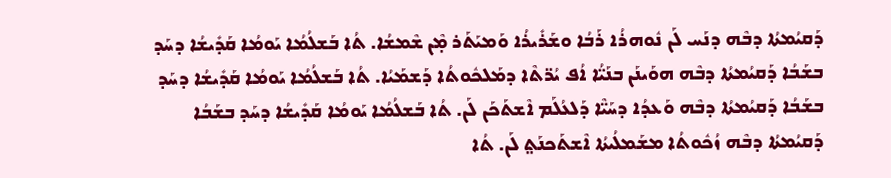ܕܰܩܝܳܡܬܳܐ ܕܒܶܗ ܕܢܰܚ ܠܰܢ ܢܽܘܗܪܳܐ ܪܰܒܳܐ ܘܫܰܪܺܝܪܳܐ ܘܰܡܝܰܬܰܪ ܡ̣ܶܢ ܫܶܡܫܳܐ. ܬܳܐ ܒܰܫܠܳܡܳܐ ܝܰܘܡܳܐ ܩܰܕܺܝܫܳܐ ܕܚܰܕ ܒܫܰܒܳܐ ܕܰܩܝܳܡܬܳܐ ܕܒܶܗ ܗܘܰܝܢܰܢ ܒܢܰܝ̈ܳܐ ܐܳܦ ܝܳܪ̈ܬܶܐ ܕܡܰܠܟܽܘܬܳܐ ܕܰܫܡܰܝܳܐ. ܬܳܐ ܒܰܫܠܳܡܳܐ ܝܰܘܡܳܐ ܩܰܕܺܝܫܳܐ ܕܚܰܕ ܒܫܰܒܳܐ ܕܰܩܝܳܡܬܳܐ ܕܒܶܗ ܘܰܥܕܳܐ ܕܚܰܝ̈ܶܐ ܕܰܠܥܳܠܰܡ ܐܶܫܬܰܟܰܢ ܠܰܢ. ܬܳܐ ܒܰܫܠܳܡܳܐ ܝܰܘܡܳܐ ܩܰܕܺܝܫܳܐ ܕܚܰܕ ܒܫܰܒܳܐ ܕܰܩܝܳܡܬܳܐ ܕܒܶܗ ܙܳܟܽܘܬܳܐ ܡܫܰܡܠܳܝܬܳܐ ܐܶܫܬܰܟܢܰܬ݀ ܠܰܢ. ܬܳܐ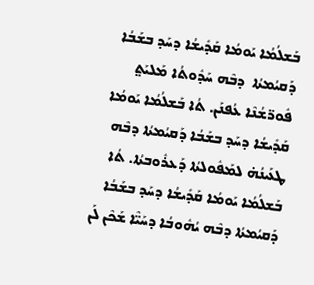ܒܰܫܠܳܡܳܐ ܝܰܘܡܳܐ ܩܰܕܺܝܫܳܐ ܕܚܰܕ ܒܫܰܒܳܐ ܕܰܩܝܳܡܬܳܐ  ܕܒܶܗ ܚܰܕܽܘܬܳܐ ܡܰܠܝܰܬ݀ ܦܽܘܪ̈ܫܳܢܶܐ ܥܳܦܢܰܢ. ܬܳܐ ܒܰܫܠܳܡܳܐ ܝܰܘܡܳܐ ܩܰܕܺܝܫܳܐ ܕܚܰܕ ܒܫܰܒܳܐ ܕܰܩܝܳܡܬܳܐ ܕܒܶܗ ܛܥܰܝܢܳܗ̇ ܠܡܰܦܽܘܠܬܳܐ ܕܰܥܪܽܘܒܬܳܐ. ܬܳܐ ܒܰܫܠܳܡܳܐ ܝܰܘܡܳܐ ܩܰܕܺܝܫܳܐ ܕܚܰܕ ܒܫܰܒܳܐ ܕܰܩܝܳܡܬܳܐ ܕܒܶܗ ܝܳܗܽܘܒܳܐ ܕܚܰܝ̈ܶܐ ܫܰܟܶܢ ܠܰܢ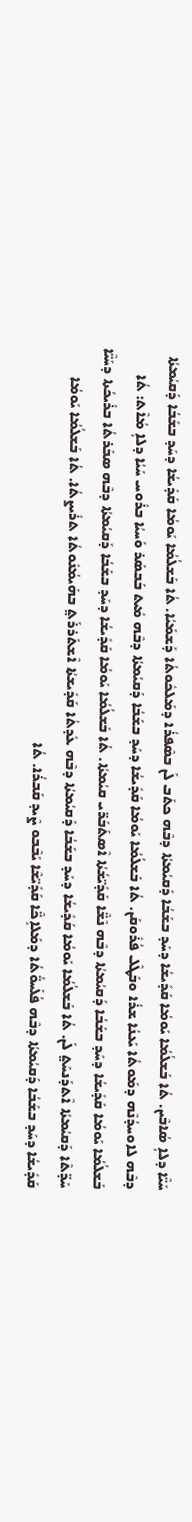ܚܰܝ̈ܶܐ ܕܠܐܴ ܣܳܐܒܶܝܢ. ܬܳܐ ܒܰܫܠܳܡܳܐ ܝܰܘܡܳܐ ܩܰܕܺܝܫܳܐ ܕܚܰܕ ܒܫܰܒܳܐ ܕܰܩܝܳܡܬܳܐ ܕܒܶܗ ܟܬܰܒ ܠܰܢ ܒܣܶܦܪܳܐ ܕܡܰܠܟܽܘܬܳܐ ܕܰܫܡܰܝܳܐ. ܬܳܐ ܒܰܫܠܳܡܳܐ ܝܰܘܡܳܐ ܩܰܕܺܝܫܳܐ ܕܚܰܕ ܒܫܰܒܳܐ ܕܰܩܝܳܡܬܳܐ ܕܒܶܗ ܠܐܘܚܕܳܢܶܗ ܕܡܰܘܬܳܐ ܝܰܥܢܳܐ ܫܪܳܐ ܘܒܰܛܶܠ ܦܳܪܽܘܩܰܢ. ܬܳܐ ܒܰܫܠܳܡܳܐ ܝܰܘܡܳܐ ܩܰܕܺܝܫܳܐ ܕܚܰܕ ܒܫܰܒܳܐ ܕܰܩܝܳܡܬܳܐ ܕܒܶܗ ܡܺܝܬ ܒܰܒܣܰܪ ܘܰܚܝܳܐ ܒܪܽܘܚ ܚܰܝܳܐ ܕܠܐܴ ܡܳܐܶܬ: ܬܳܐ ܒܰܫܠܳܡܳܐ ܝܰܘܡܳܐ ܩܰܕܺܝܫܳܐ ܕܚܰܕ ܒܫܰܒܳܐ ܕܰܩܝܳܡܬܳܐ ܕܒܶܗ ܢܶܫ̈ܶܐ ܩܰܕܺܝ̈ܫܳܬܳܐ ܐܶܣܬܰܒܰܪ̈ܝ ܩܝܳܡܬܳܐ. ܬܳܐ ܒܰܫܠܳܡܳܐ ܝܰܘܡܳܐ ܩܰܕܺܝܫܳܐ ܕܚܰܕ ܒܫܰܒܳܐ ܕܰܩܝܳܡܬܳܐ ܕܒܶܗ ܣܒܰܪܬܳܐ ܒܪܺܝܟܳܬܐ ܕܚܰܝ̈ܶܐ ܚܰܕ̈ܬܶܐ ܕܰܩܝܳܡܬܳܐ ܐܶܬܕܰܢܚܰܬ݀ ܠܰܢ. ܬܳܐ ܒܰܫܠܳܡܳܐ ܝܰܘܡܳܐ ܩܰܕܺܝܫܳܐ ܕܚܰܕ ܒܫܰܒܳܐ ܕܰܩܝܳܡܬܳܐ ܕܒܶܗ ܥܺܕܬܳܐ ܩܰܕܺܝܫܬܳܐ ܐܶܫܬܰܪܪܰܬ݀ ܒܗܰܝܡܳܢܽܘܬܳܐ ܬܪܺܝܨܬܳܐ. ܬܳܐ ܒܰܫܠܳܡܳܐ ܝܰܘܡܳܐ ܩܰܕܺܝܫܳܐ ܕܚܰܕ ܒܫܰܒܳܐ ܕܰܩܝܳܡܬܳܐ ܕܒܶܗ ܦܳܠܰܚܘ̈ܳܬܳܐ ܕܡܰܠܐܱܟ̈ܶܐ ܩܰܕܺܝ̈ܫܶܐ ܝܰܒܶܒܘ ܨܶܝܕ ܩܰܒܪܳܐ. ܬܳܐ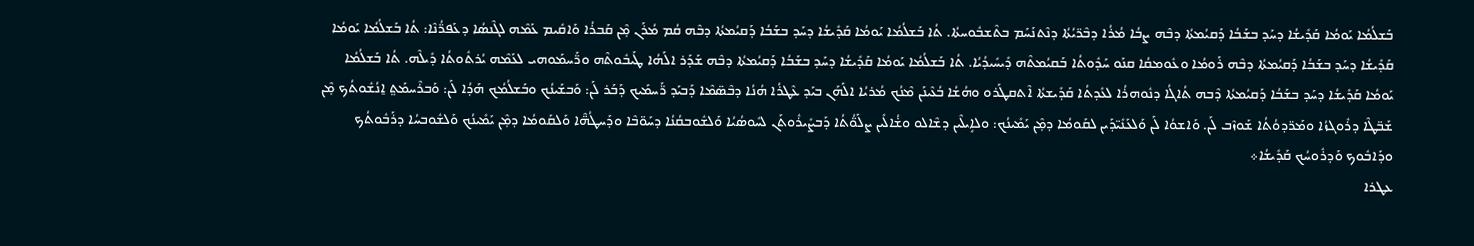ܒܰܫܠܳܡܳܐ ܝܰܘܡܳܐ ܩܰܕܺܝܫܳܐ ܕܚܰܕ ܒܫܰܒܳܐ ܕܰܩܝܳܡܬܳܐ ܕܒܶܗ ܨܒܳܐ ܡܳܪܳܐ ܕܒܶܪ̈ܝܳܬܳܐ ܕܢܶܬܢܰܚܰܡ ܒܬܶܫܒܽܘܚܬܳܐ. ܬܳܐ ܒܰܫܠܳܡܳܐ ܝܰܘܡܳܐ ܩܰܕܺܝܫܳܐ ܕܚܰܕ ܒܫܰܒܳܐ ܕܰܩܝܳܡܬܳܐ ܕܒܶܗ ܩܳܡ ܡܳܪܰܢ ܡ̣ܶܢ ܩܰܒܪܳܐ ܘܰܐܩܺܝܡ ܥܰܡܶܗ ܠܓܶܢܣܳܐ ܕܥܰܦܪ̈ܳܢܶܐ: ܬܳܐ ܒܰܫܠܳܡܳܐ ܝܰܘܡܳܐ ܩܰܕܺܝܫܳܐ ܕܚܰܕ ܒܫܰܒܳܐ ܕܰܩܝܳܡܬܳܐ ܕܒܶܗ ܪܰܘܡܳܐ ܘܥܽܘܡܩܳܐ ܩܢܰܘ ܚܰܕܽܘܬܳܐ ܒܰܩܝܳܡܬܶܗ ܕܺܝܚܺܝܕܳܝܳܐ. ܬܳܐ ܒܰܫܠܳܡܳܐ ܝܰܘܡܳܐ ܩܰܕܺܝܫܳܐ ܕܚܰܕ ܒܫܰܒܳܐ ܕܰܩܝܳܡܬܳܐ ܕܒܶܗ ܫܰܕܰܪ ܐܠܰܗܳܐ ܛܰܝܒܽܘܬܶܗ ܘܪ̈ܰܚܡܰܘܗܝ ܠܥܰܡܶܗ ܝܳܪܬܽܘܬܳܐ ܕܺܝܠܶܗ. ܬܳܐ ܒܰܫܠܳܡܳܐ ܝܰܘܡܳܐ ܩܰܕܺܝܫܳܐ ܕܚܰܕ ܒܫܰܒܳܐ ܕܰܩܝܳܡܬܳܐ ܕܶܒܗ ܬܳܐܓܳܐ ܕܢܽܘܗܪܳܐ ܠܥܺܕܬܳܐ ܩܰܕܺܝܫܬܳܐ ܐܶܬܩܛܰܪܘ ܘܗܳܫܳܐ ܒܳܥܶܝܢܰܢ ܡܶܢܳܟ ܡܳܪܝܳܐ ܐܠܰܗܰܢ ܒܝܰܕ ܥܶܛܪܳܐ ܗܳܢܳܐ ܕܒܶܣ̈ܡܶܐ ܕܰܒܝܰܕ ܪ̈ܰܚܡܰܝܟ ܕܰܒܰܪ ܠܰܢ: ܘܰܒܫܰܝܢܳܟ ܘܒܰܫܠܳܡܳܟ ܗܰܕܳܐ ܠܰܢ: ܘܰܒܪܶܚܡܰܬ݀ ܐ̱ܢܳܫܽܘܬܳܟ ܡ̣ܶܢ ܫܰܒ̈ܛܶܐ ܕܪܽܘܓܙܳܐ ܘܡܰܪ̈ܕܘܳܬܳܐ ܫܰܘܙܶܒ ܠܰܢ. ܘܰܐܫܘܳܐ ܠܰܢ ܘܰܠܥܰܢܺܝ̈ܕܰܝܢ ܠܩܰܘܡܳܐ ܕܡ̣ܶܢ ܝܰܡܺܝܢܳܟ: ܘܠܐܱܝܠܶܝܢ ܕܫܶܐܠܘ ܘܫ̇ܳܐܠܺܝܢ ܨܠܰܘ̈ܳܬܳܐ ܕܰܒܨܺܝܪܽܘܬܰܢ ܠܚܽܘܣܳܝܳܐ ܘܰܠܫܽܘܒܩܳܢܳܐ ܕܚܰܘ̈ܒܶܐ ܘܕܰܚܛܳܗ̈ܶܐ ܘܰܠܩܰܘܡܳܐ ܕܡ̣ܶܢ ܝܰܡܺܝܢܳܟ ܘܰܠܫܽܘܒܚܳܐ ܕܪܰܒܽܘܬܳܟ ܘܕܰܐܒܽܘܟ ܘܰܕܪܽܘܚܳܟ ܩܰܕܺܝܫܳܐ܀
ܥܛܪܐ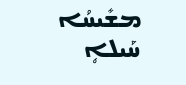ܡܫܺܝܚܳܐ ܚܰܝܠܐܴ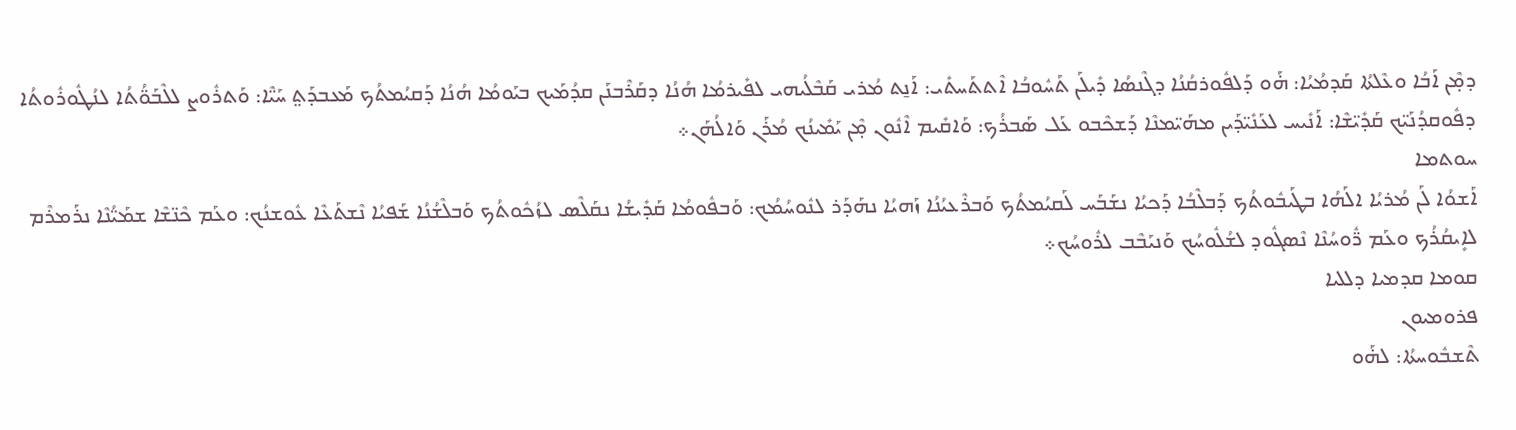ܕܡ̣ܶܢ ܐܰܒܳܐ ܘܥܶܠܬܳܐ ܩܰܕܡܳܝܳܐ: ܗ̇ܰܘ ܕܰܠܦܽܘܪܩܳܢܳܐ ܕܓܶܢܣܳܐ ܕܺܝܠܰܢ ܬܰܚܽܘܒܳܐ ܐܶܬܬܰܚܬܺܝ: ܐܰܢ̱ܬ ܡܳܪܝ ܩܰܒܶܠܳܝܗܝ ܠܦܺܝܪܡܳܐ ܗܳܢܳܐ ܕܩܰܪܶܒܢܰܢ ܩܕܳܡܰܝܟ ܒܝܰܘܡܳܐ ܗܳܢܳܐ ܕܰܩܝܳܡܬܳܟ ܡܰܥܒܕܰܬ݀ ܚܰܝ̈ܶܐ: ܘܰܬܪܽܘܨ ܠܠܶܒܰܘ̈ܳܬܳܐ ܠܢܳܛܽܘܪܽܘܬܳܐ ܕܦܽܘܩܕܳܢܰܝ̈ܟ ܩܰܕܺܝ̈ܫܶܐ: ܐܰܢܺܝܚ ܠܥܰܢܺܝ̈ܕܰܝܢ ܡܗܰܝ̈ܡܢܶܐ ܕܰܫܟܶܒܘ ܥܰܠ ܣܰܒܪܳܟ: ܘܰܐܩܺܝܡ ܐܶܢܽܘܢ ܡ̣ܶܢ ܝܰܡܺܝܢܳܟ ܡܳܪܰܢ ܘܰܐܠܳܗܰܢ܀
ܚܘܬܡܐ
ܐܰܫܘܳܐ ܠܰܢ ܡܳܪܝܳܐ ܐܠܰܗܳܐ ܒܛܰܝܒܽܘܬܳܟ ܕܰܒܠܶܒܳܐ ܕܰܟܝܳܐ ܢܫܰܒܰܚ ܠܰܩܝܳܡܬܳܟ ܘܰܒܪܶܥܝܳܢܳܐ ܙܰܗܝܳܐ ܢܗܰܕܰܪ ܠܢܽܘܚܳܡܳܟ: ܘܰܒܦܽܘܡܳܐ ܩܰܕܺܝܫܳܐ ܢܩܰܠܶܣ ܠܙܳܟܽܘܬܳܟ ܘܰܒܠܶܫܳܢܳܐ ܫܰܦܝܳܐ ܢܶܫܬܰܥܶܐ ܥܽܘܫܢܳܟ: ܘܥܰܡ ܟܶܢ̈ܫܶܐ ܫܡܰܝ̈ܳܢܶܐ ܢܪܰܡܪܶܡ ܠܐܻܝܩܳܪܳܟ ܘܥܰܡ ܪ̈ܽܘܚܳܢܶܐ ܢܶܣܓܽܘܕ ܠܫܳܠܽܘܚܳܟ ܘܰܢܝܰܒܶܒ ܠܪܽܘܚܳܟ܀
ܩܘܡܐ ܩܕܡܝܐ ܕܠܠܝܐ
ܦܪܘܡܝܘܢ
ܬܶܫܒܽܘܚܬܳܐ: ܠܗ̇ܰܘ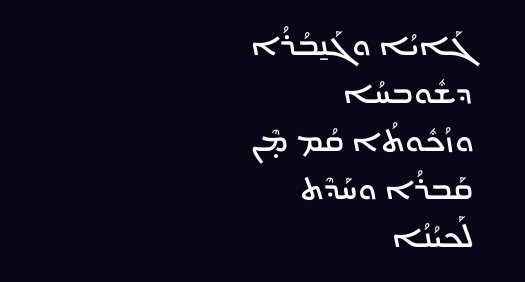ܓܰܐܝܳܐ ܘܓܰܢ̱ܒܳܪܳܐ ܕܫܽܘܒܚܳܐ ܘܙܳܟܽܘܬܳܐ ܩܳܡ ܡ̣ܶܢ ܩܰܒܪܳܐ ܘܚܰܕܶܬ ܠܰܟܝܳܢܳܐ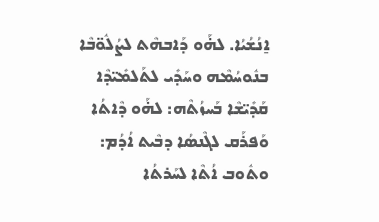ܐ̱ܢܳܫܳܝܳܐ. ܠܗ̇ܰܘ ܕܰܐܒܗܶܬ ܠܨܳܠܽܘ̈ܒܶܐ ܒܢܽܘܚܳܡܶܗ ܘܚܰܕܺܝ ܠܬܰܠܡܺܝ̈ܕܶܐ ܩܰܕܺܝ̈ܫܶܐ ܒܰܚܙܳܬܶܗ: ܠܗ̇ܰܘ ܕܶܐܬܳܐ ܘܰܦܪܰܩ ܠܓܶܢܣܳܐ ܕܒܶܝܬ ܐܳܕܳܡ: ܘܬܽܘܒ ܐܳܬܶܐ ܠܚܰܪܬܳܐ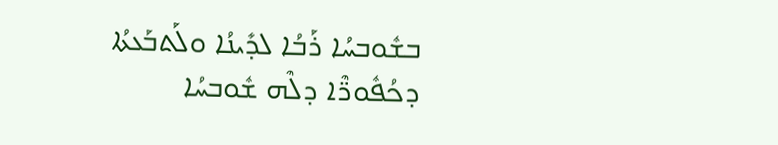ܒܫܽܘܒܚܳܐ ܪܰܒܳܐ ܠܕܺܝܢܳܐ ܘܠܰܬܒܰܥܬܳܐ ܕܟܳܦܽܘܪ̈ܶܐ ܕܠܶܗ ܫܽܘܒܚܳܐ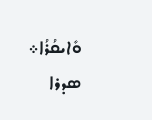ܘܺܐܝܩܳܪܳܐ܀
ܣܕܪܐ